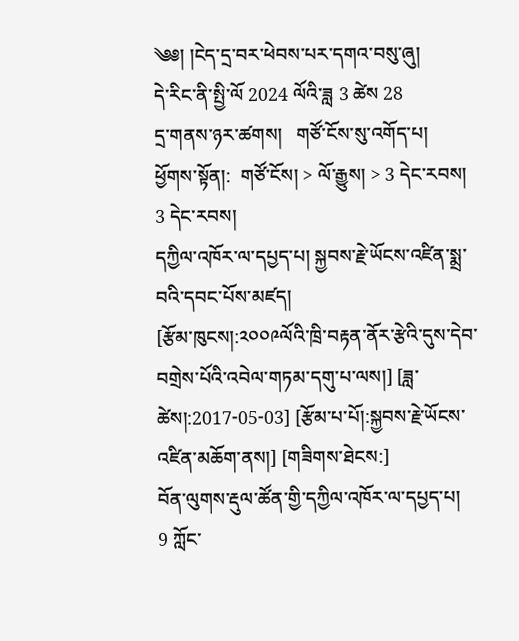༄༅། །ངེད་དྲ་བར་ཕེབས་པར་དགའ་བསུ་ཞུ།
དེ་རིང་ནི་སྤྱི་ལོ 2024 ལོའི་ཟླ 3 ཚེས 28
དྲ་གནས་ཉར་ཚགས།   གཙོ་ངོས་སུ་འགོད་པ།
ཕྱོགས་སྟོན།:  གཙོ་ངོས། > ལོ་རྒྱུས། > 3 དེང་རབས།
3 དེང་རབས།
དཀྱིལ་འཁོར་ལ་དཔྱད་པ། སྐྱབས་རྗེ་ཡོངས་འཛིན་སྨྲ་བའི་དབང་པོས་མཛད།
[རྩོམ་ཁུངས།:༢༠༠༩ལོའི་ཁྲི་བརྟན་ནོར་རྩེའི་དུས་དེབ་བགྲེས་པོའི་འབེལ་གཏམ་དགུ་པ་ལས།] [ཟླ་ཚེས།:2017-05-03] [རྩོམ་པ་པོ།:སྐྱབས་རྗེ་ཡོངས་འཛིན་མཆོག་ནས།] [གཟིགས་ཐེངས:]
བོན་ལུགས་རྡུལ་ཚོན་གྱི་དཀྱིལ་འཁོར་ལ་དཔྱད་པ།
9 ཀློང་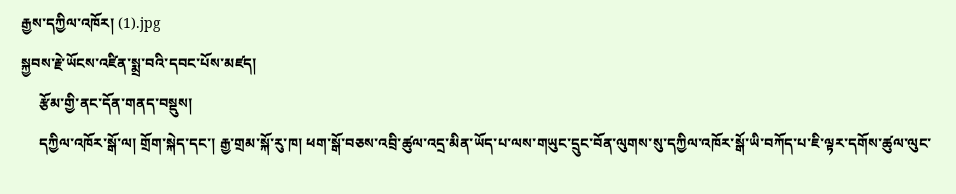རྒྱས་དཀྱིལ་འཁོར། (1).jpg
སྐྱབས་རྗེ་ཡོངས་འཛིན་སྨྲ་བའི་དབང་པོས་མཛད།
     རྩོམ་གྱི་ནང་དོན་གནད་བསྡུས།
     དཀྱིལ་འཁོར་སྒོ་ལ། གྲོག་སྐེད་དང་། རྒྱ་གྲམ་སྐོ་རུ་ཁ། ཕག་སྒོ་བཅས་འབྲི་ཚུལ་འདྲ་མིན་ཡོད་པ་ལས་གཡུང་དྲུང་བོན་ལུགས་སུ་དཀྱིལ་འཁོར་སྒོ་ཡི་བཀོད་པ་ཇི་ལྟར་དགོས་ཚུལ་ལུང་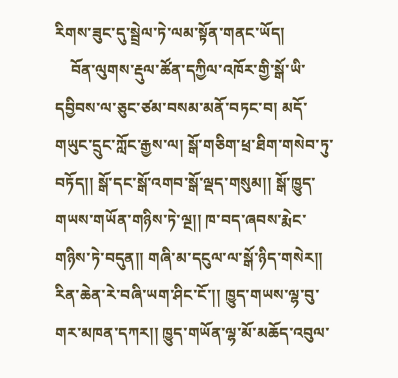རིགས་ཟུང་དུ་སྦྲེལ་ཏེ་ལམ་སྟོན་གནང་ཡོད།
    བོན་ལུགས་རྡུལ་ཚོན་དཀྱིལ་འཁོར་གྱི་སྒོ་ཡི་དབྱིབས་ལ་ཅུང་ཙམ་བསམ་མནོ་བཏང་བ། མདོ་གཡུང་དྲུང་ཀློང་རྒྱས་ལ། སྒོ་གཅིག་ཕྲ་ཐིག་གསེབ་ཏུ་བཏོད།། སྒོ་དང་སྒོ་འགབ་སྒོ་ལྡད་གསུམ།། སྒོ་ཁྱུད་གཡས་གཡོན་གཉིས་ཏེ་ལྔ།། ཁ་བད་ཞབས་རྨེང་གཉིས་ཏེ་བདུན།། གཞི་མ་དངུལ་ལ་སྒོ་ཉིད་གསེར།། རིན་ཆེན་རེ་བཞི་ཡག་ཤིང་ངོ་།། ཁྱུད་གཡས་ལྷ་བུ་གར་མཁན་དཀར།། ཁྱུད་གཡོན་ལྷ་མོ་མཆོད་འབུལ་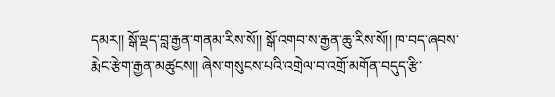དམར།། སྒོ་ལྡད་བླ་རྒྱན་གནམ་རིས་སོ།། སྒོ་འགབ་ས་རྒྱན་ཆུ་རིས་སོ།། ཁ་བད་ཞབས་རྨེང་རྩེག་རྒྱན་མཚུངས།། ཞེས་གསུངས་པའི་འགྲེལ་བ་འགྲོ་མགོན་བདུད་རྩི་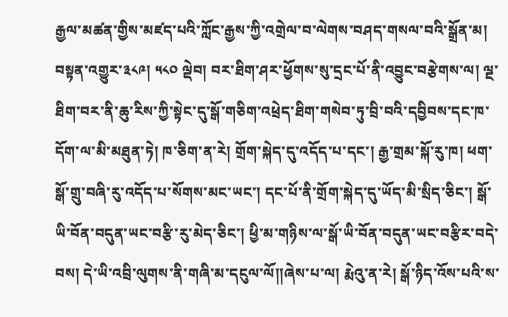རྒྱལ་མཚན་གྱིས་མཛད་པའི་ཀློང་རྒྱས་ཀྱི་འགྲེལ་བ་ལེགས་བཤད་གསལ་བའི་སྒྲོན་མ། བསྟན་འགྱུར་༣༨༩། ༥༨༠ ལྡེབ། བར་ཐིག་ཤར་ཕྱོགས་སུ་དྲང་པོ་ནི་འབྱུང་བརྩེགས་ལ། ལྔ་ཐིག་བར་ནི་ཆུ་རིས་ཀྱི་སྟེང་དུ་སྒོ་གཅིག་འཕྲེད་ཐིག་གསེབ་ཏུ་བྲི་བའི་དབྱིབས་དང་ཁ་དོག་ལ་མི་མཐུན་ཏེ། ཁ་ཅིག་ན་རེ། གྲོག་སྐེད་དུ་འདོད་པ་དང་། རྒྱ་གྲམ་སྐོ་རུ་ཁ། ཕག་སྒོ་གྲུ་བཞི་རུ་འདོད་པ་སོགས་མང་ཡང་། དང་པོ་ནི་གྲོག་སྐེད་དུ་ཡོད་མི་སྲིད་ཅིང་། སྒོ་ཡི་བོན་བདུན་ཡང་བརྩི་རུ་མེད་ཅིང་། ཕྱི་མ་གཉིས་ལ་སྒོ་ཡི་བོན་བདུན་ཡང་བརྩིར་བདེ་བས། དེ་ཡི་འབྲི་ལུགས་ནི་གཞི་མ་དངུལ་ལོ།།ཞེས་པ་ལ། རྨེའུ་ན་རེ། སྒོ་ཉིད་འོས་པའི་ས་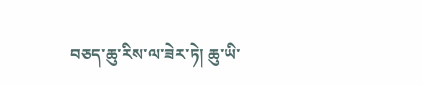བཅད་ཆུ་རིས་ལ་ཟེར་ཏེ། ཆུ་ཡི་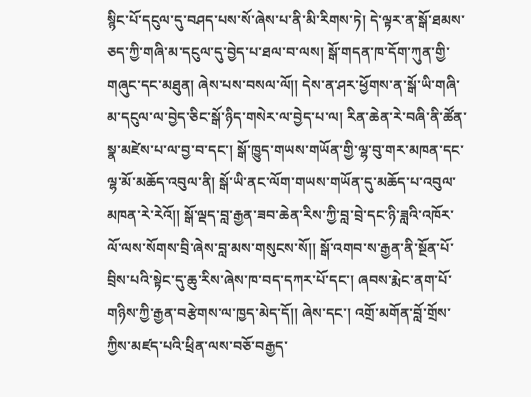སྙིང་པོ་དངུལ་དུ་བཤད་པས་སོ་ཞེས་པ་ནི་མི་རིགས་ཏེ། དེ་ལྟར་ན་སྒོ་ཐམས་ཅད་ཀྱི་གཞི་མ་དངུལ་དུ་བྱེད་པ་ཐལ་བ་ལས། སྒོ་གདན་ཁ་དོག་ཀུན་གྱི་གཞུང་དང་མཐུན། ཞེས་པས་བསལ་ལོ།། དེས་ན་ཤར་ཕྱོགས་ན་སྒོ་ཡི་གཞི་མ་དངུལ་ལ་བྱེད་ཅིང་སྒོ་ཉིད་གསེར་ལ་བྱེད་པ་ལ། རིན་ཆེན་རེ་བཞི་ནི་ཚོན་སྣ་མཛེས་པ་ལ་བྱ་བ་དང་། སྒོ་ཁྱུད་གཡས་གཡོན་གྱི་ལྷ་བུ་གར་མཁན་དང་ལྷ་མོ་མཆོད་འབུལ་ནི། སྒོ་ཡི་ནང་ལོག་གཡས་གཡོན་དུ་མཆོད་པ་འབུལ་མཁན་རེ་རེའོ།། སྒོ་ལྡད་བླ་རྒྱན་ཟབ་ཆེན་རིས་ཀྱི་བླ་བྲེ་དང་ཉི་ཟླའི་འཁོར་ལོ་ལས་སོགས་བྲི་ཞེས་བླ་མས་གསུངས་སོ།། སྒོ་འགབ་ས་རྒྱན་ནི་སྔོན་པོ་བྲིས་པའི་སྟེང་དུ་ཆུ་རིས་ཞེས་ཁ་བད་དཀར་པོ་དང་། ཞབས་རྨེང་ནག་པོ་གཉིས་ཀྱི་རྒྱན་བརྩེགས་ལ་ཁྱད་མེད་དོ།། ཞེས་དང་། འགྲོ་མགོན་བློ་གྲོས་ཀྱིས་མཛད་པའི་ཕྲིན་ལས་བཅོ་བརྒྱད་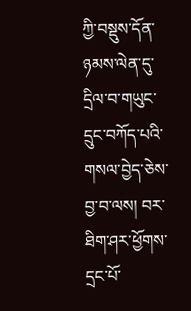ཀྱི་བསྡུས་དོན་ཉམས་ལེན་དུ་དྲིལ་བ་གཡུང་དྲུང་བཀོད་པའི་གསལ་བྱེད་ཅེས་བྱ་བ་ལས། བར་ཐིག་ཤར་ཕྱོགས་དྲང་པོ་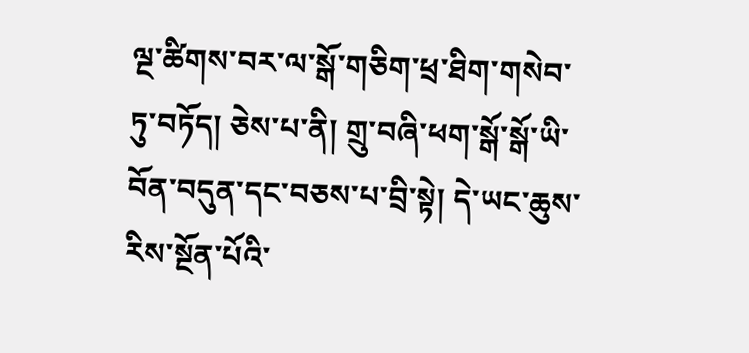ལྔ་ཚིགས་བར་ལ་སྒོ་གཅིག་ཕྲ་ཐིག་གསེབ་ཏུ་བཏོད། ཅེས་པ་ནི། གྲུ་བཞི་ཕག་སྒོ་སྒོ་ཡི་བོན་བདུན་དང་བཅས་པ་བྲི་སྟེ། དེ་ཡང་ཆུས་རིས་སྔོན་པོའི་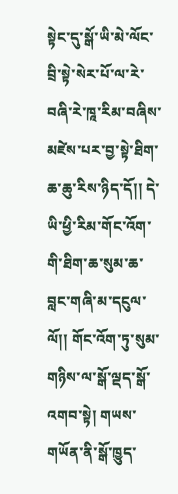སྟེང་དུ་སྒོ་ཡི་མེ་ལོང་བྲི་སྟེ་སེར་པོ་ལ་རེ་བཞི་རེ་ཁཱ་རིམ་བཞིས་མཛེས་པར་བྱ་སྟེ་ཐིག་ཆ་ཆུ་རིས་ཉིད་དོ།། དེ་ཡི་ཕྱི་རིམ་གོང་འོག་གི་ཐིག་ཆ་སུམ་ཆ་བླང་གཞི་མ་དངུལ་ལོ།། གོང་འོག་ཏུ་སུམ་གཉིས་ལ་སྒོ་ལྡད་སྒོ་འགབ་སྟེ། གཡས་གཡོན་ནི་སྒོ་ཁྱུད་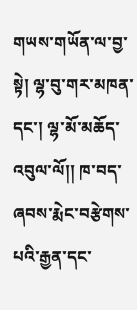གཡས་གཡོན་ལ་བྱ་སྟེ། ལྷ་བུ་གར་མཁན་དང་། ལྷ་མོ་མཆོད་འབུལ་ལོ།། ཁ་བད་ཞབས་རྨེང་བརྩེགས་པའི་རྒྱན་དང་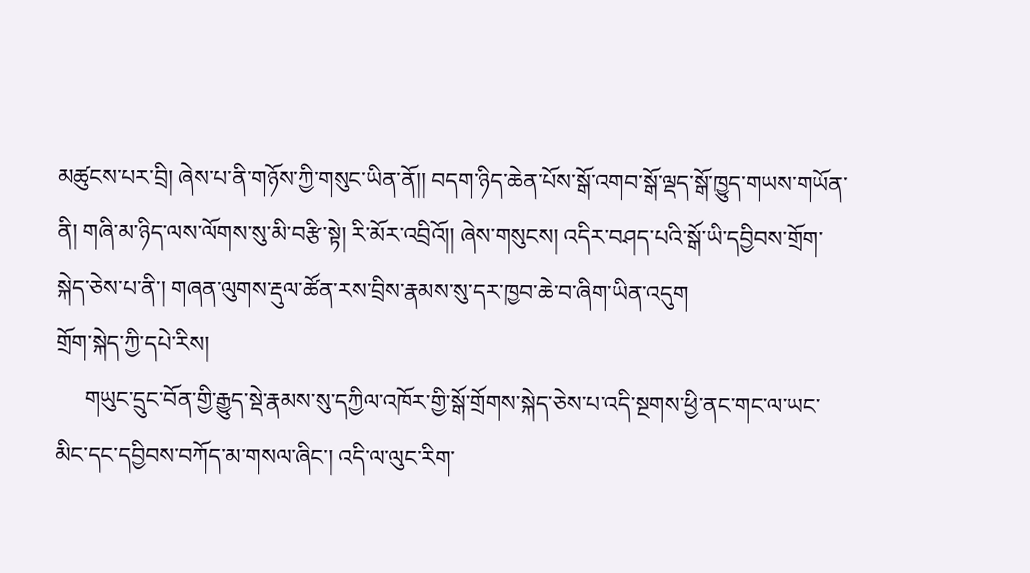མཚུངས་པར་བྲི། ཞེས་པ་ནི་གཉོས་ཀྱི་གསུང་ཡིན་ནོ།། བདག་ཉིད་ཆེན་པོས་སྒོ་འགབ་སྒོ་ལྡད་སྒོ་ཁྱུད་གཡས་གཡོན་ནི། གཞི་མ་ཉིད་ལས་ལོགས་སུ་མི་བརྩི་སྟེ། རི་མོར་འབྲིའོ།། ཞེས་གསུངས། འདིར་བཤད་པའི་སྒོ་ཡི་དབྱིབས་གྲོག་སྐེད་ཅེས་པ་ནི་། གཞན་ལུགས་རྡུལ་ཚོན་རས་བྲིས་རྣམས་སུ་དར་ཁྱབ་ཆེ་བ་ཞིག་ཡིན་འདུག
གྲོག་སྐེད་ཀྱི་དཔེ་རིས།
     གཡུང་དྲུང་བོན་གྱི་རྒྱུད་སྡེ་རྣམས་སུ་དཀྱིལ་འཁོར་གྱི་སྒོ་གྲོགས་སྐེད་ཅེས་པ་འདི་སྔགས་ཕྱི་ནང་གང་ལ་ཡང་མིང་དང་དབྱིབས་བཀོད་མ་གསལ་ཞིང་། འདི་ལ་ལུང་རིག་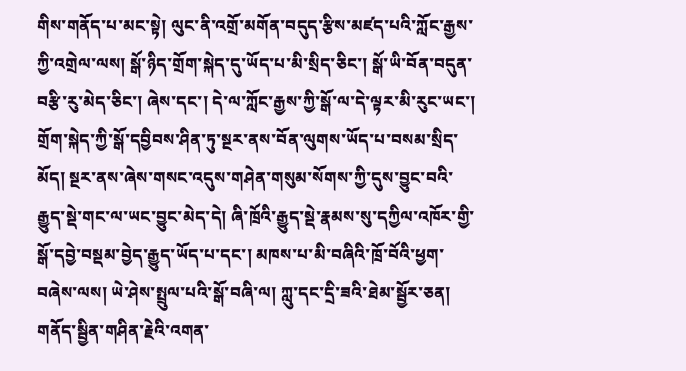གིས་གནོད་པ་མང་སྟེ། ལུང་ནི་འགྲོ་མགོན་བདུད་རྩིས་མཛད་པའི་ཀློང་རྒྱས་ཀྱི་འགྲེལ་ལས། སྒོ་ཉིད་གྲོག་སྐེད་དུ་ཡོད་པ་མི་སྲིད་ཅིང་། སྒོ་ཡི་བོན་བདུན་བརྩི་རུ་མེད་ཅིང་། ཞེས་དང་། དེ་ལ་ཀློང་རྒྱས་ཀྱི་སྒོ་ལ་དེ་ལྟར་མི་རུང་ཡང་། གྲོག་སྐེད་ཀྱི་སྒོ་དབྱིབས་ཤིན་ཏུ་སྔར་ནས་བོན་ལུགས་ཡོད་པ་བསམ་སྲིད་མོད། སྔར་ནས་ཞེས་གསང་འདུས་གཤེན་གསུམ་སོགས་ཀྱི་དུས་བྱུང་བའི་རྒྱུད་སྡེ་གང་ལ་ཡང་བྱུང་མེད་དེ། ཞི་ཁྲོའི་རྒྱུད་སྡེ་རྣམས་སུ་དཀྱིལ་འཁོར་གྱི་སྒོ་དབྱེ་བསྡམ་བྱེད་རྒྱུད་ཡོད་པ་དང་། མཁས་པ་མི་བཞིའི་ཁྲོ་བོའི་ཕྱག་བཞེས་ལས། ཡེ་ཤེས་སྤྲུལ་པའི་སྒོ་བཞི་ལ། ཀླུ་དང་དྲི་ཟའི་ཐེམ་སྦྱོར་ཅན། གནོད་སྦྱིན་གཤིན་རྗེའི་འགན་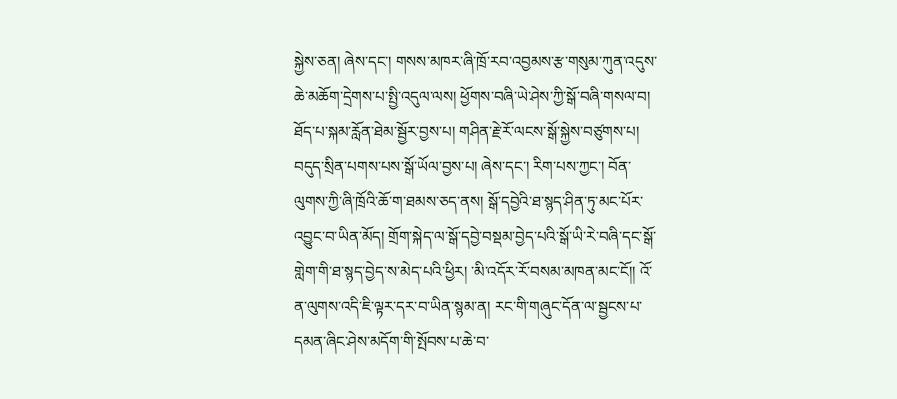སྐྱེས་ཅན། ཞེས་དང་། གསས་མཁར་ཞི་ཁྲོ་རབ་འབྱམས་རྩ་གསུམ་ཀུན་འདུས་ཆེ་མཆོག་དྲེགས་པ་སྤྱི་འདུལ་ལས། ཕྱོགས་བཞི་ཡེ་ཤེས་ཀྱི་སྒོ་བཞི་གསལ་བ། ཐོད་པ་སྐམ་རློན་ཐེམ་སྦྱོར་བྱས་པ། གཤིན་རྗེ་རོ་ལངས་སྒོ་སྐྱེས་བཙུགས་པ། བདུད་སྲིན་པགས་པས་སྒོ་ཡོལ་བྱས་པ། ཞེས་དང་། རིག་པས་ཀྱང་། བོན་ལུགས་ཀྱི་ཞི་ཁྲོའི་ཆོ་ག་ཐམས་ཅད་ནས། སྒོ་དབྱེའི་ཐ་སྙད་ཤིན་ཏུ་མང་པོར་འབྱུང་བ་ཡིན་མོད། གྲོག་སྐེད་ལ་སྒོ་དབྱེ་བསྡམ་བྱེད་པའི་སྒོ་ཡི་རེ་བཞི་དང་སྒོ་གླེག་གི་ཐ་སྙད་བྱེད་ས་མེད་པའི་ཕྱིར། ་མི་འདོར་རོ་བསམ་མཁན་མང་ངོ།། འོ་ན་ལུགས་འདི་ཇི་ལྟར་དར་བ་ཡིན་སྙམ་ན། རང་གི་གཞུང་དོན་ལ་སྦྱངས་པ་དམན་ཞིང་ཤེས་མདོག་གི་སྤོབས་པ་ཆེ་བ་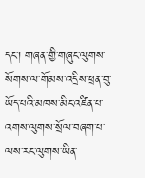དང་། གཞན་གྱི་གཞུང་ལུགས་སོགས་ལ་གོམས་འདྲིས་ཕྲན་བུ་ཡོད་པའི་མཁས་མིང་འཛིན་པ་འགས་ལུགས་སྲོལ་བཞག་པ་ལས་རང་ལུགས་ཡིན་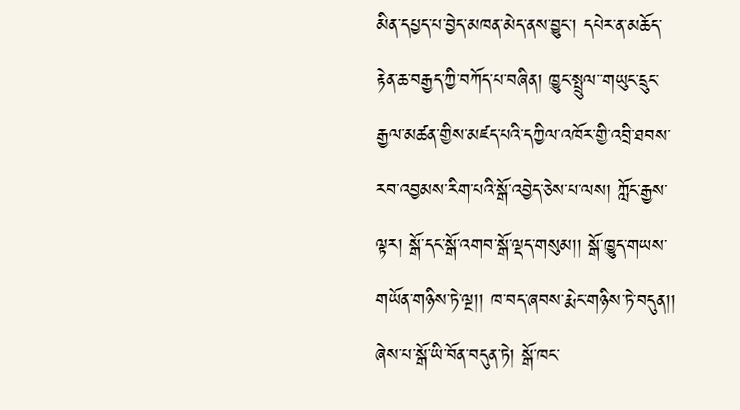མིན་དཔྱད་པ་བྱེད་མཁན་མེད་ནས་བྱུང་། དཔེར་ན་མཆོད་རྟེན་ཆ་བརྒྱད་ཀྱི་བཀོད་པ་བཞིན། ཁྱུང་སྤྲུལ་་གཡུང་དྲུང་རྒྱལ་མཚན་གྱིས་མཛད་པའི་དཀྱིལ་འཁོར་གྱི་འབྲི་ཐབས་རབ་འབྱམས་རིག་པའི་སྒོ་འབྱེད་ཅེས་པ་ལས། ཀློང་རྒྱས་ལྟར། སྒོ་དང་སྒོ་འགབ་སྒོ་ལྡད་གསུམ།། སྒོ་ཁྱུད་གཡས་གཡོན་གཉིས་ཏེ་ལྔ།། ཁ་བད་ཞབས་རྨེང་གཉིས་ཏེ་བདུན།། ཞེས་པ་སྒོ་ཡི་བོན་བདུན་ཏེ། སྒོ་ཁང་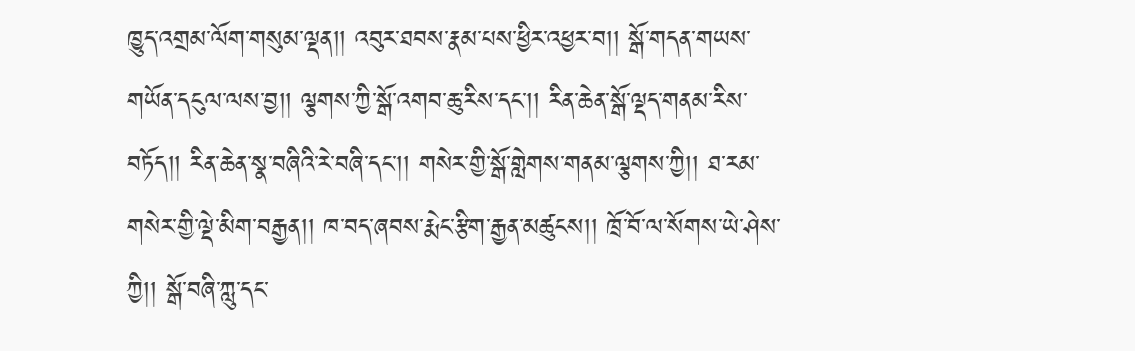ཁྱུད་འགྲམ་ལོག་གསུམ་ལྡན།། འབུར་ཐབས་རྣམ་པས་ཕྱིར་འཕྱར་བ།། སྒོ་གདན་གཡས་གཡོན་དངུལ་ལས་བྱ།། ལྕགས་ཀྱི་སྒོ་འགབ་ཆུ་རིས་དང་།། རིན་ཆེན་སྒོ་ལྡད་གནམ་རིས་བཏོད།། རིན་ཆེན་སྣ་བཞིའི་རེ་བཞི་དང་།། གསེར་གྱི་སྒོ་གླེགས་གནམ་ལྕགས་ཀྱི།། ཐ་རམ་གསེར་གྱི་ལྡེ་མིག་བརྒྱན།། ཁ་བད་ཞབས་རྨེང་རྩིག་རྒྱན་མཚུངས།། ཁྲོ་བོ་ལ་སོགས་ཡེ་ཤེས་ཀྱི།། སྒོ་བཞི་ཀླུ་དང་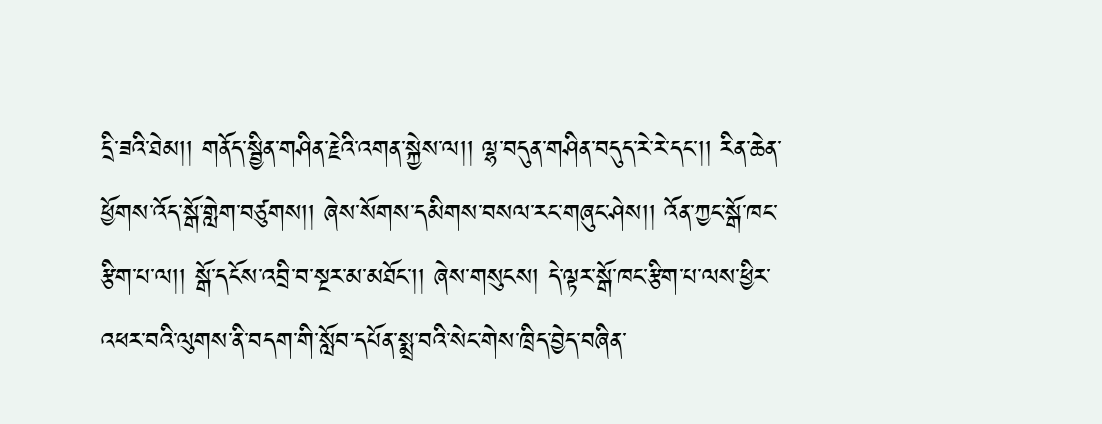དྲི་ཟའི་ཐེམ།། གནོད་སྦྱིན་གཤིན་རྗེའི་འགན་སྐྱེས་ལ།། ལྷ་བདུན་གཤིན་བདུད་རེ་རེ་དང་།། རིན་ཆེན་ཕྱོགས་འོད་སྒོ་གླེག་བཙུགས།། ཞེས་སོགས་དམིགས་བསལ་རང་གཞུང་ཤེས།། འོན་ཀྱང་སྒོ་ཁང་རྩིག་པ་ལ།། སྒོ་དངོས་འབྲི་བ་སྔར་མ་མཐོང་།། ཞེས་གསུངས། དེ་ལྟར་སྒོ་ཁང་རྩིག་པ་ལས་ཕྱིར་འཕར་བའི་ལུགས་ནི་བདག་གི་སློབ་དཔོན་སྨྲ་བའི་སེང་གེས་ཁྲིད་བྱེད་བཞིན་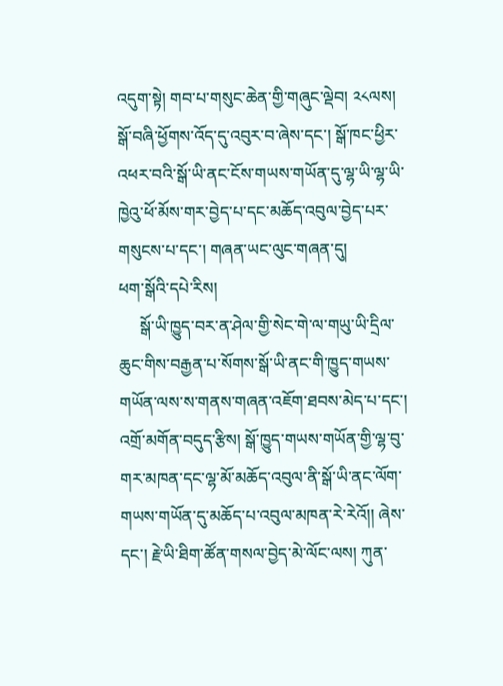འདུག་སྟེ། གབ་པ་གསུང་ཆེན་གྱི་གཞུང་ལྡེབ། ༢༨ལས། སྒོ་བཞི་ཕྱོགས་འོད་དུ་འབུར་བ་ཞེས་དང་། སྒོ་ཁང་ཕྱིར་འཕར་བའི་སྒོ་ཡི་ནང་ངོས་གཡས་གཡོན་དུ་ལྷ་ཡི་ལྷ་ཡི་ཁྱེའུ་ཕོ་མོས་གར་བྱེད་པ་དང་མཆོད་འབུལ་བྱེད་པར་གསུངས་པ་དང་། གཞན་ཡང་ལུང་གཞན་དུ།
ཕག་སྒོའི་དཔེ་རིས།
     སྒོ་ཡི་ཁྱུད་བར་ན་ཤེལ་གྱི་སེང་གེ་ལ་གཡུ་ཡི་དྲིལ་ཆུང་གིས་བརྒྱན་པ་སོགས་སྒོ་ཡི་ནང་གི་ཁྱུད་གཡས་གཡོན་ལས་ས་གནས་གཞན་འཇོག་ཐབས་མེད་པ་དང་། འགྲོ་མགོན་བདུད་རྩིས། སྒོ་ཁྱུད་གཡས་གཡོན་གྱི་ལྷ་བུ་གར་མཁན་དང་ལྷ་མོ་མཆོད་འབུལ་ནི་སྒོ་ཡི་ནང་ལོག་གཡས་གཡོན་དུ་མཆོད་པ་འབུལ་མཁན་རེ་རེའོ།། ཞེས་དང་། རྗེ་ཡི་ཐིག་ཚོན་གསལ་བྱེད་མེ་ལོང་ལས། ཀུན་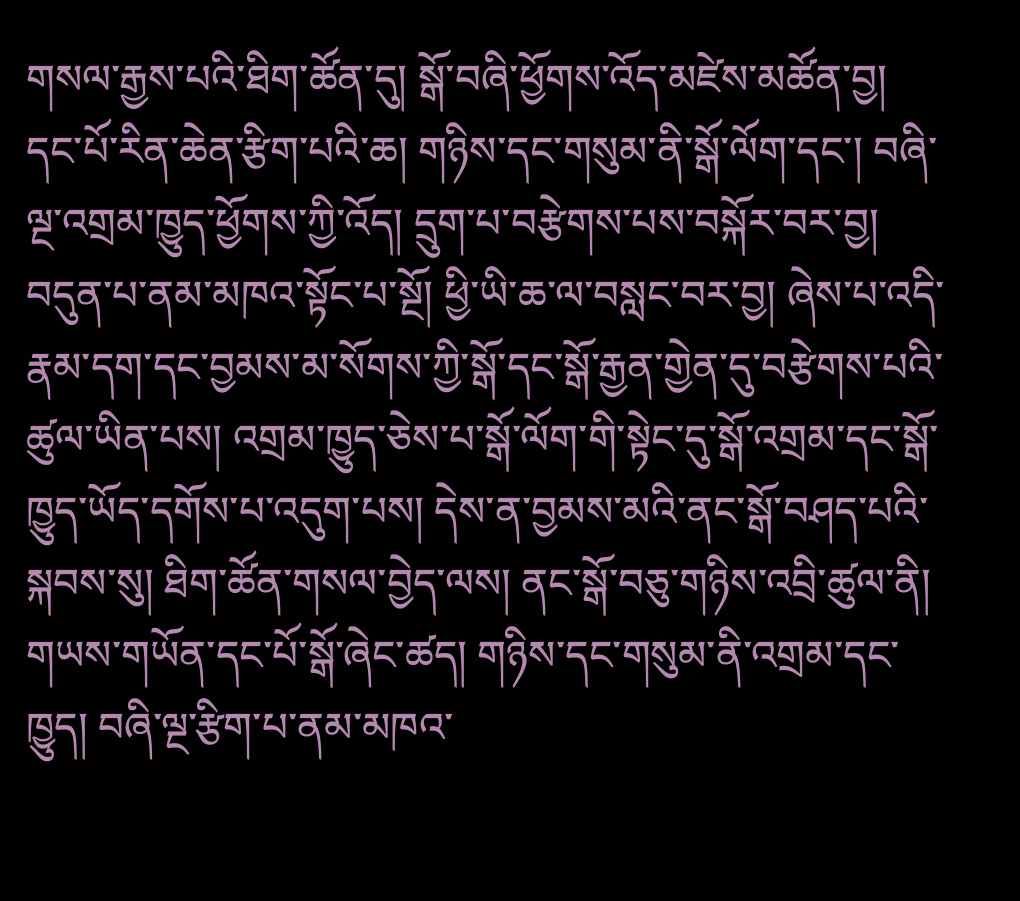གསལ་རྒྱས་པའི་ཐིག་ཚོན་དུ། སྒོ་བཞི་ཕྱོགས་འོད་མཛེས་མཚོན་བྱ། དང་པོ་རིན་ཆེན་རྩིག་པའི་ཆ། གཉིས་དང་གསུམ་ནི་སྒོ་ལོག་དང་། བཞི་ལྔ་འགྲམ་ཁྱུད་ཕྱོགས་ཀྱི་འོད། དྲུག་པ་བརྩེགས་པས་བསྐོར་བར་བྱ། བདུན་པ་ནམ་མཁའ་སྟོང་པ་སྔོ། ཕྱི་ཡི་ཆ་ལ་བསླང་བར་བྱ། ཞེས་པ་འདི་རྣམ་དག་དང་བྱམས་མ་སོགས་ཀྱི་སྒོ་དང་སྒོ་རྒྱན་གྱེན་དུ་བརྩེགས་པའི་ཚུལ་ཡིན་པས། འགྲམ་ཁྱུད་ཅེས་པ་སྒོ་ལོག་གི་སྟེང་དུ་སྒོ་འགྲམ་དང་སྒོ་ཁྱུད་ཡོད་དགོས་པ་འདུག་པས། དེས་ན་བྱམས་མའི་ནང་སྒོ་བཤད་པའི་སྐབས་སུ། ཐིག་ཚོན་གསལ་བྱེད་ལས། ནང་སྒོ་བཅུ་གཉིས་འབྲི་ཚུལ་ནི། གཡས་གཡོན་དང་པོ་སྒོ་ཞེང་ཚད། གཉིས་དང་གསུམ་ནི་འགྲམ་དང་ཁྱུད། བཞི་ལྔ་རྩིག་པ་ནམ་མཁའ་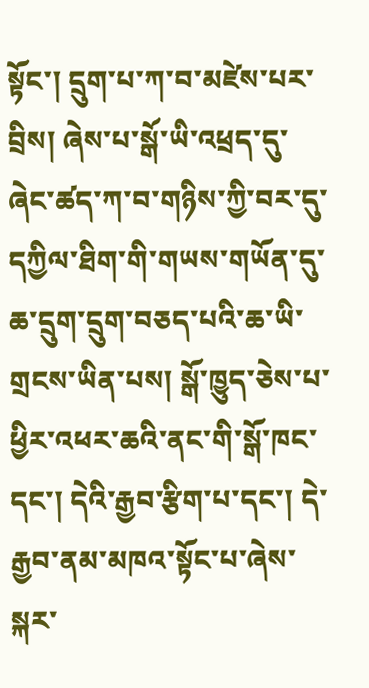སྟོང་། དྲུག་པ་ཀ་བ་མཛེས་པར་བྲིས། ཞེས་པ་སྒོ་ཡི་འཕྲད་དུ་ཞེང་ཚད་ཀ་བ་གཉིས་ཀྱི་བར་དུ་དཀྱིལ་ཐིག་གི་གཡས་གཡོན་དུ་ཆ་དྲུག་དྲུག་བཅད་པའི་ཆ་ཡི་གྲངས་ཡིན་པས། སྒོ་ཁྱུད་ཅེས་པ་ཕྱིར་འཕར་ཆའི་ནང་གི་སྒོ་ཁང་དང་། དེའི་རྒྱབ་རྩིག་པ་དང་། དེ་རྒྱབ་ནམ་མཁའ་སྟོང་པ་ཞེས་སྐར་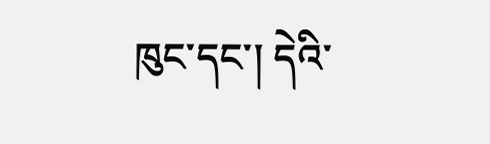ཁུང་དང་། དེའི་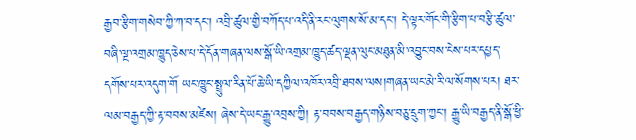རྒྱབ་རྩིག་གསེབ་ཀྱི་ཀ་བ་དང་། འབྲི་ཚུལ་གྱི་བཀོད་པ་འདི་ནི་རང་ལུགས་སོ་མ་དང་། དེ་ལྟར་གོང་གི་རྩིག་པ་བརྩི་ཚུལ་བཞི་ལྔ་འགྲམ་ཁྱུད་ཅེས་པ་དེ་དོན་གཞན་ལས་སྒོ་ཡི་འགྲམ་ཁྱུད་ཚད་ལྡན་ལུང་མཐུན་མི་འབྱུང་བས་ངེས་པར་དཔྱད་དགོས་པར་འདུག་གོ ཡང་ཁྱུང་སྤྲུལ་རིན་པོ་ཆེ་ཡི་དཀྱིལ་འཁོར་འབྲི་ཐབས་ལས།གཞན་ཡང་མེ་རི་ལ་སོགས་པར། ཐར་ལམ་བརྒྱད་ཀྱི་རྟ་བབས་མཛེས། ཞེས་དེ་ཡང་རྒྱུ་འབྲས་ཀྱི། རྟ་བབས་བརྒྱད་གཉིས་བཅུ་དྲུག་ཀྱང་། རྒྱུ་ཡི་བརྒྱད་ནི་སྒོ་ཕྱི་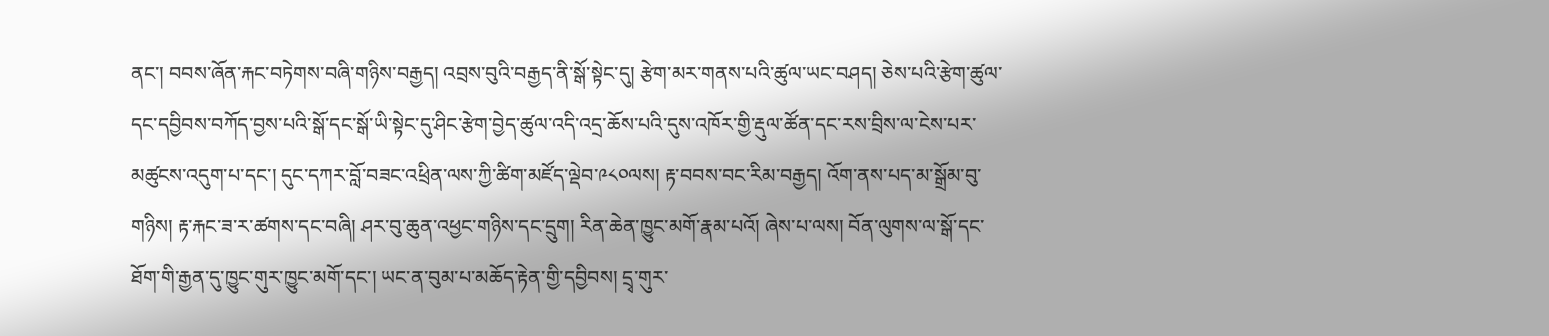ནང་། བབས་ཞོན་རྐང་བཏེགས་བཞི་གཉིས་བརྒྱད། འབྲས་བུའི་བརྒྱད་ནི་སྒོ་སྟེང་དུ། རྩེག་མར་གནས་པའི་ཚུལ་ཡང་བཤད། ཅེས་པའི་རྩེག་ཚུལ་དང་དབྱིབས་བཀོད་བྱས་པའི་སྒོ་དང་སྒོ་ཡི་སྟེང་དུ་ཤིང་རྩེག་བྱེད་ཚུལ་འདི་འདྲ་ཆོས་པའི་དུས་འཁོར་གྱི་རྡུལ་ཚོན་དང་རས་བྲིས་ལ་ངེས་པར་མཚུངས་འདུག་པ་དང་། དུང་དཀར་བློ་བཟང་འཕྲིན་ལས་ཀྱི་ཚིག་མཛོད་ལྡེབ་༩༨༠ལས། རྟ་བབས་བང་རིམ་བརྒྱད། འོག་ནས་པད་མ་སྒྲོམ་བུ་གཉིས། རྟ་རྐང་ཟ་ར་ཚགས་དང་བཞི། ཤར་བུ་ཆུན་འཕྱང་གཉིས་དང་དྲུག། རིན་ཆེན་ཁྱུང་མགོ་རྣམ་པའོ། ཞེས་པ་ལས། བོན་ལུགས་ལ་སྒོ་དང་ཐོག་གི་རྒྱན་དུ་ཁྱུང་གུར་ཁྱུང་མགོ་དང་། ཡང་ན་བུམ་པ་མཆོད་རྟེན་གྱི་དབྱིབས། དྲྭ་གུར་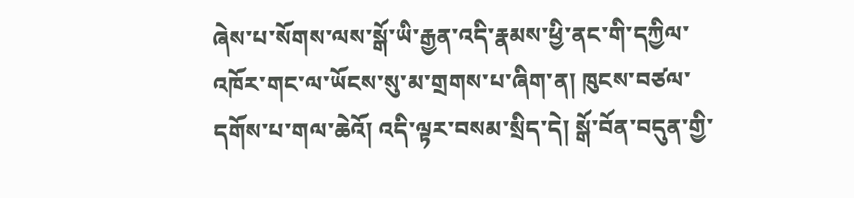ཞེས་པ་སོགས་ལས་སྒོ་ཡི་རྒྱན་འདི་རྣམས་ཕྱི་ནང་གི་དཀྱིལ་འཁོར་གང་ལ་ཡོངས་སུ་མ་གྲགས་པ་ཞིག་ན། ཁུངས་བཙལ་དགོས་པ་གལ་ཆེའོ། འདི་ལྟར་བསམ་སྲིད་དེ། སྒོ་བོན་བདུན་གྱི་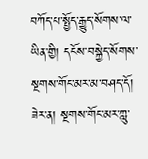བཀོད་པ་སྤྱོད་རྒྱུད་སོགས་ལ་ཡིན་གྱི། དངོས་བསྐྱེད་སོགས་སྔགས་གོང་མར་མ་བཤད་དོ། ཟེར་ན། སྔགས་གོང་མར་ཀླུ་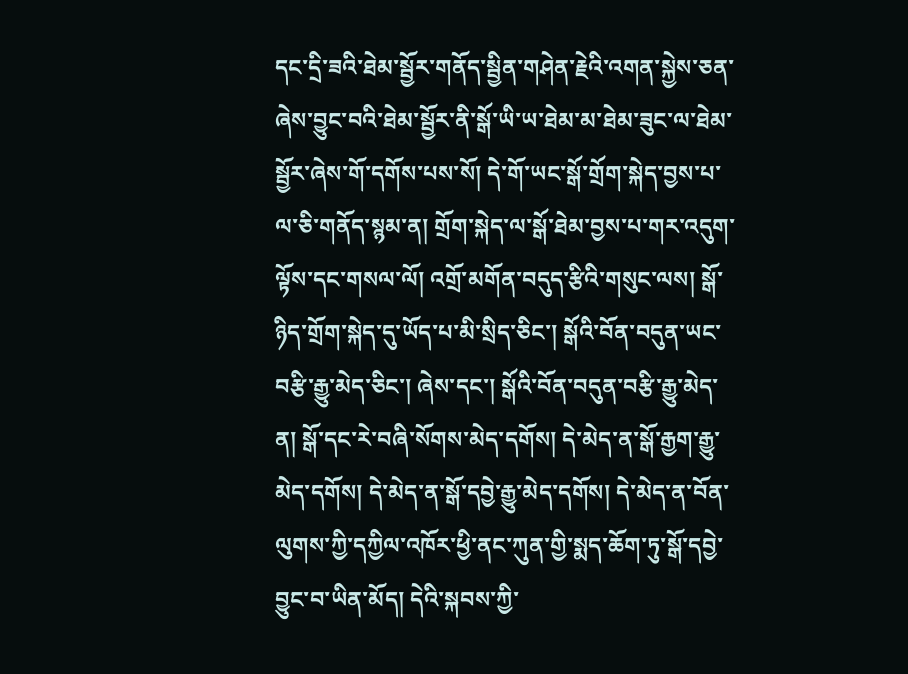དང་དྲི་ཟའི་ཐེམ་སྦྱོར་གནོད་སྦྱིན་གཤེན་རྗེའི་འགན་སྐྱེས་ཅན་ཞེས་བྱུང་བའི་ཐེམ་སྦྱོར་ནི་སྒོ་ཡི་ཡ་ཐེམ་མ་ཐེམ་ཟུང་ལ་ཐེམ་སྦྱོར་ཞེས་གོ་དགོས་པས་སོ། དེ་གོ་ཡང་སྒོ་གྲོག་སྐེད་བྱས་པ་ལ་ཅི་གནོད་སྙམ་ན། གྲོག་སྐེད་ལ་སྒོ་ཐེམ་བྱས་པ་གར་འདུག་ལྟོས་དང་གསལ་ལོ། འགྲོ་མགོན་བདུད་རྩིའི་གསུང་ལས། སྒོ་ཉིད་གྲོག་སྐེད་དུ་ཡོད་པ་མི་སྲིད་ཅིང་། སྒོའི་བོན་བདུན་ཡང་བརྩི་རྒྱུ་མེད་ཅིང་། ཞེས་དང་། སྒོའི་བོན་བདུན་བརྩི་རྒྱུ་མེད་ན། སྒོ་དང་རེ་བཞི་སོགས་མེད་དགོས། དེ་མེད་ན་སྒོ་རྒྱག་རྒྱུ་མེད་དགོས། དེ་མེད་ན་སྒོ་དབྱེ་རྒྱུ་མེད་དགོས། དེ་མེད་ན་བོན་ལུགས་ཀྱི་དཀྱིལ་འཁོར་ཕྱི་ནང་ཀུན་གྱི་སྨད་ཆོག་ཏུ་སྒོ་དབྱེ་བྱུང་བ་ཡིན་མོད། དེའི་སྐབས་ཀྱི་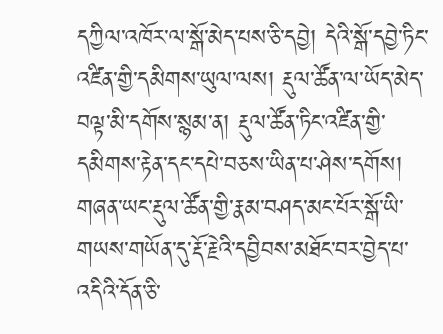དཀྱིལ་འཁོར་ལ་སྒོ་མེད་པས་ཅི་དབྱེ། དེའི་སྒོ་དབྱེ་ཏིང་འཛིན་གྱི་དམིགས་ཡུལ་ལས། རྡུལ་ཚོན་ལ་ཡོད་མེད་བལྟ་མི་དགོས་སྙམ་ན། རྡུལ་ཚོན་ཏིང་འཛིན་གྱི་དམིགས་རྟེན་དང་དཔེ་བཅས་ཡིན་པ་ཤེས་དགོས། གཞན་ཡང་རྡུལ་ཚོན་གྱི་རྣམ་བཤད་མང་པོར་སྒོ་ཡི་གཡས་གཡོན་དུ་རྡོ་རྗེའི་དབྱིབས་མཐོང་བར་བྱེད་པ་འདིའི་དོན་ཅི་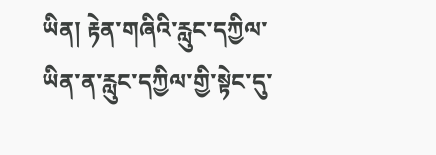ཡིན། རྟེན་གཞིའི་རླུང་དཀྱིལ་ཡིན་ན་རླུང་དཀྱིལ་གྱི་སྟེང་དུ་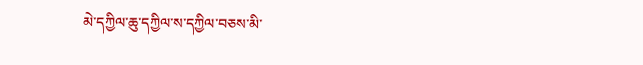མེ་དཀྱིལ་ཆུ་དཀྱིལ་ས་དཀྱིལ་བཅས་མི་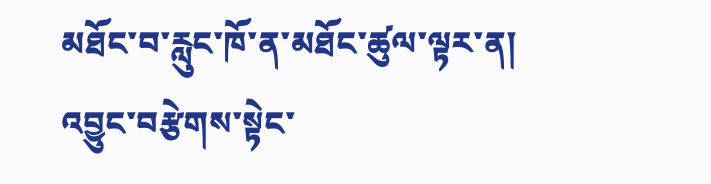མཐོང་བ་རླུང་ཁོ་ན་མཐོང་ཚུལ་ལྟར་ན། འབྱུང་བརྩེགས་སྟེང་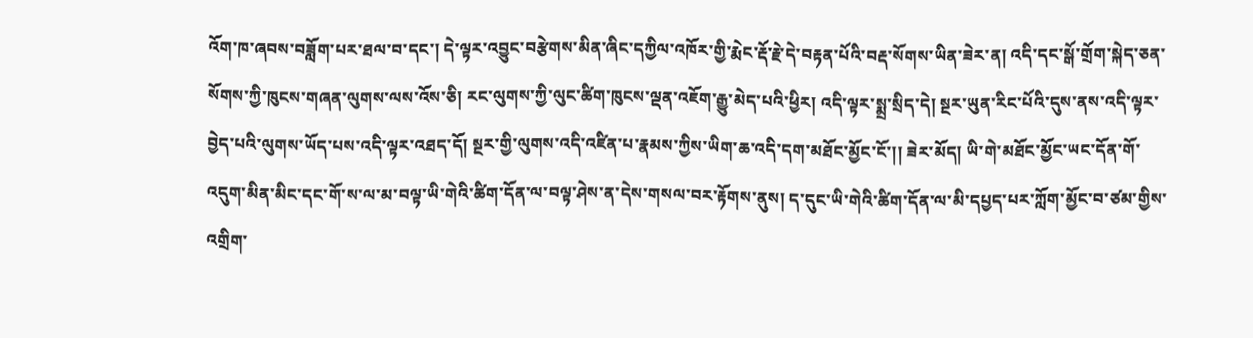འོག་ཁ་ཞབས་བཟློག་པར་ཐལ་བ་དང་། དེ་ལྟར་འབྱུང་བརྩེགས་མིན་ཞིང་དཀྱིལ་འཁོར་གྱི་རྨེང་རྡོ་རྗེ་དེ་བརྟན་པོའི་བརྡ་སོགས་ཡིན་ཟེར་ན། འདི་དང་སྒོ་གྲོག་སྐེད་ཅན་སོགས་ཀྱི་ཁུངས་གཞན་ལུགས་ལས་འོས་ཅི། རང་ལུགས་ཀྱི་ལུང་ཚིག་ཁུངས་ལྡན་འཇོག་རྒྱུ་མེད་པའི་ཕྱིར། འདི་ལྟར་སྨྲ་སྲིད་དེ། སྔར་ཡུན་རིང་པོའི་དུས་ནས་འདི་ལྟར་བྱེད་པའི་ལུགས་ཡོད་པས་འདི་ལྟར་འཐད་དོ། སྔར་གྱི་ལུགས་འདི་འཛིན་པ་རྣམས་ཀྱིས་ཡིག་ཆ་འདི་དག་མཐོང་མྱོང་ངོ་།། ཟེར་མོད། ཡི་གེ་མཐོང་མྱོང་ཡང་དོན་གོ་འདུག་མིན་མིང་དང་གོ་ས་ལ་མ་བལྟ་ཡི་གེའི་ཚིག་དོན་ལ་བལྟ་ཤེས་ན་དེས་གསལ་བར་རྟོགས་ནུས། ད་དུང་ཡི་གེའི་ཚིག་དོན་ལ་མི་དཔྱད་པར་ཀློག་མྱོང་བ་ཙམ་གྱིས་འགྲིག་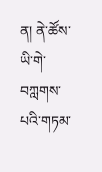ན། ནེ་ཚོས་ཡི་གེ་བཀླགས་པའི་གཏམ་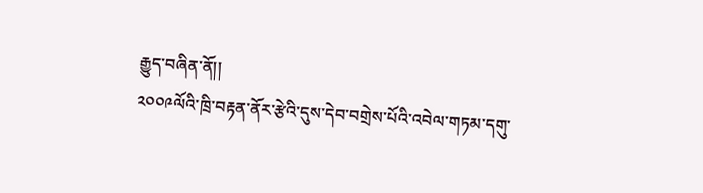རྒྱུད་བཞིན་ནོ།།
༢༠༠༩ལོའི་ཁྲི་བརྟན་ནོར་རྩེའི་དུས་དེབ་བགྲེས་པོའི་འབེལ་གཏམ་དགུ་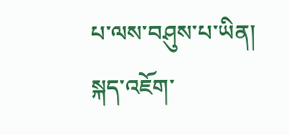པ་ལས་བཤུས་པ་ཡིན།
སྐད་འཇོག་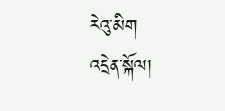རེའུ་མིག
འདྲེན་སྐོལ།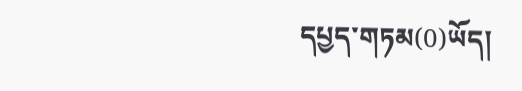དཔྱད་གཏམ(0)ཡོད།